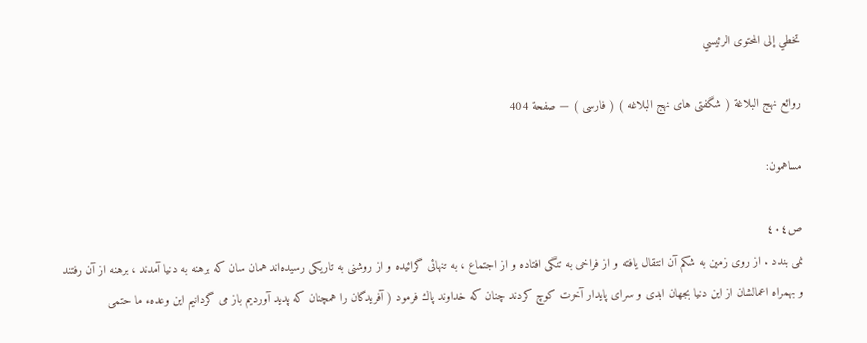تخطي إلى المحتوى الرئيسي

روائع نهج البلاغة ( شگفتى هاى نهج البلاغه ) ( فارسى ) — صفحة 404

مساهمون:

ص٤٠٤
نمى بندد . از روى زمين به شكم آن انتقال يافته و از فراخى به تنگى افتاده و از اجتماع ، به تنهائى گرائيده و از روشنى به تاريكى رسيده‌اند همان سان كه برهنه به دنيا آمدند ، برهنه از آن رفتند و بهمراه اعمالشان از اين دنيا بجهان ابدى و سراى پايدار آخرت كوچ كردند چنان كه خداوند پاك فرمود ( آفريدگان را همچنان كه پديد آورديم باز مى گردانيم اين وعدهء ما حتمى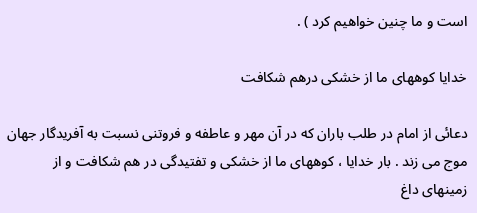است و ما چنين خواهيم كرد ) .

خدايا كوههاى ما از خشكى درهم شكافت

دعائى از امام در طلب باران كه در آن مهر و عاطفه و فروتنى نسبت به آفريدگار جهان موج مى زند . بار خدايا ، كوههاى ما از خشكى و تفتيدگى در هم شكافت و از زمينهاى داغ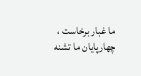ما غبار برخاست ، چهارپايان ما تشنه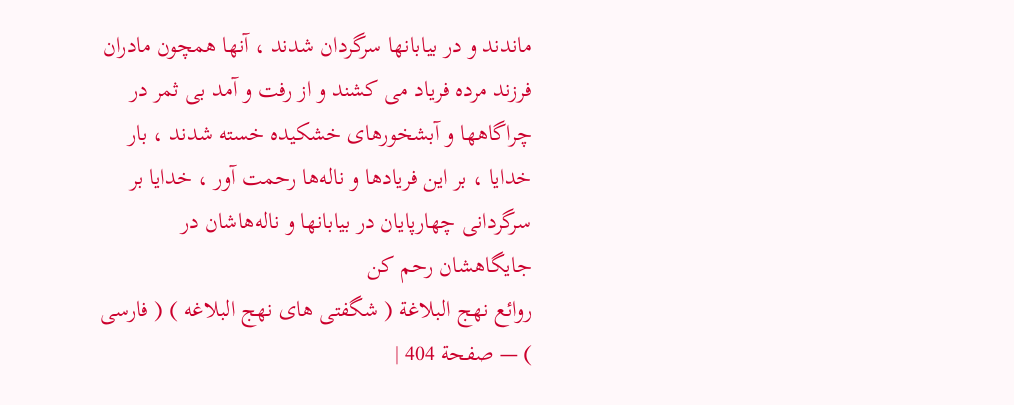ماندند و در بيابانها سرگردان شدند ، آنها همچون مادران فرزند مرده فرياد مى كشند و از رفت و آمد بى ثمر در چراگاهها و آبشخورهاى خشكيده خسته شدند ، بار خدايا ، بر اين فريادها و ناله‌ها رحمت آور ، خدايا بر سرگردانى چهارپايان در بيابانها و ناله‌هاشان در جايگاهشان رحم كن
روائع نهج البلاغة ( شگفتى هاى نهج البلاغه ) ( فارسى ) — صفحة 404 |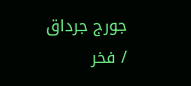جورج جرداق / فخر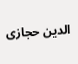الدين حجازى